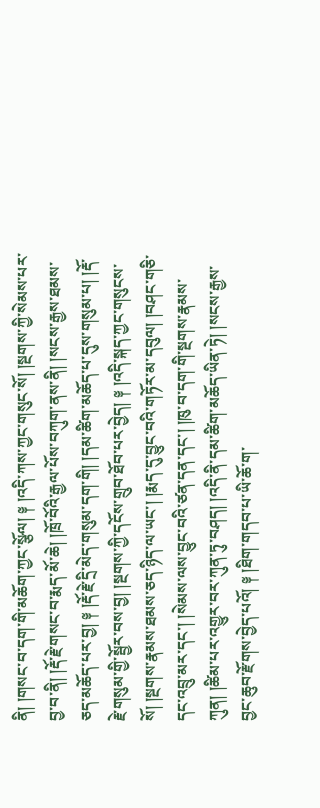ནི། །གསང་བ་དག་གི་མཆོག་ཀྱང་སྩོལ། ༈ །འདི་ཀས་ཀྱང་གསུང་སོ། །སྔགས་ཀྱི་སེམས་པར་བྱ་བ་ནི། །རྡོ་རྗེ་གསང་བ་རྨད་མོ་ཆེ། །ཁྲོ་བོའི་རྒྱལ་པོས་བཀུག་ནས་ནི། །སངས་རྒྱས་ཐམས་ཅད་མཆོད་པར་བྱ། ༈ །རྡོ་རྗེ་དྲི་མེད་གསུམ་དག་གི། །དམ་ཚིག་མཆོད་པ་དུས་གསུམ་པ། །རྡོ་རྗེ་གསུམ་གྱི་སྦྱོར་བས་བྱ། །སྔགས་ཀྱི་དངོས་གྲུབ་ཐོབ་པར་བྱེད། ༈ །འདི་སྐད་ཀྱང་གསུངས་སོ། །སྔགས་རྣམས་ཐམས་ཅད་ཉིད་ལ་ཡང་། །རྨད་དུ་བྱུང་བའི་གཏོར་མ་དབུལ། །བཤང་གཅི་དང་འབྲུ་མར་དང་། །སེམས་ལས་བྱུང་བའི་ཙན་དན་དང་། །ཁུ་བ་དག་གི་སྔགས་རྣམས་ཀུན། །ཚིམ་པར་འགྱུར་བར་ཀུན་ཏུ་བཤད། །འདི་ནི་དམ་ཚིག་མཆོད་ཡིན་ཏེ། །སངས་རྒྱས་བྱང་ཆུབ་རྫོགས་བྱེད་པའོ། ༈ །ཐིག་གདབ་པ་ཡི་ཆོ་ག་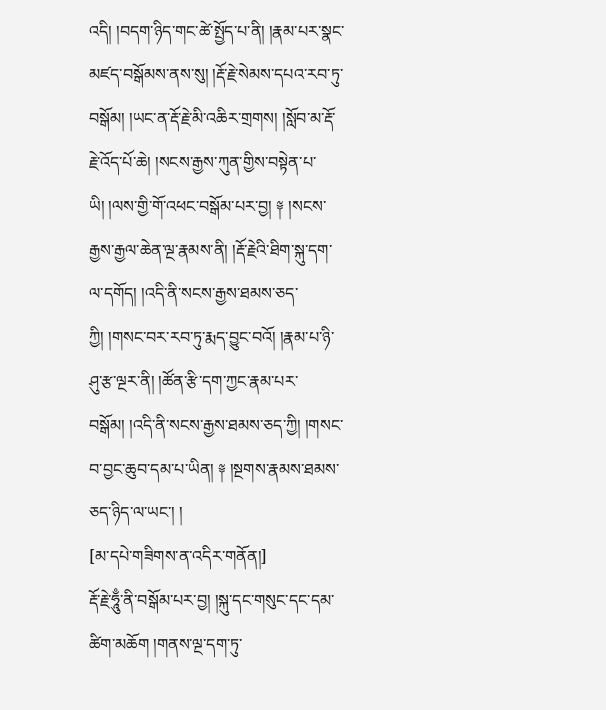འདི། །བདག་ཉིད་གང་ཚེ་སྤྱོད་པ་ནི། །རྣམ་པར་སྣང་མཛད་བསྒོམས་ནས་སུ། །རྡོ་རྗེ་སེམས་དཔའ་རབ་ཏུ་བསྒོམ། །ཡང་ན་རྡོ་རྗེ་མི་འཆིར་གྲགས། །སློབ་མ་རྡོ་རྗེ་འོད་པོ་ཆེ། །སངས་རྒྱས་ཀུན་གྱིས་བསྟེན་པ་ཡི། །ལས་གྱི་གོ་འཕང་བསྒོམ་པར་བྱ། ༈ །སངས་རྒྱས་རྒྱལ་ཆེན་ལྔ་རྣམས་ནི། །རྡོ་རྗེའི་ཐིག་སྐུ་དག་ལ་དགོད། །འདི་ནི་སངས་རྒྱས་ཐམས་ཅད་ཀྱི། །གསང་བར་རབ་ཏུ་རྨད་བྱུང་བའོ། །རྣམ་པ་ཉི་ཤུ་རྩ་ལྔར་ནི། །ཚོན་རྩི་དག་ཀྱང་རྣམ་པར་བསྒོམ། །འདི་ནི་སངས་རྒྱས་ཐམས་ཅད་ཀྱི། །གསང་བ་བྱང་ཆུབ་དམ་པ་ཡིན། ༈ །སྔགས་རྣམས་ཐམས་ཅད་ཉིད་ལ་ཡང་། །
[མ་དཔེ་གཟིགས་ན་འདིར་གནོན།]
རྡོ་རྗེ་ཧཱུྃ་ནི་བསྒོམ་པར་བྱ། །སྐུ་དང་གསུང་དང་དམ་ཚིག་མཆོག །གནས་ལྔ་དག་ཏུ་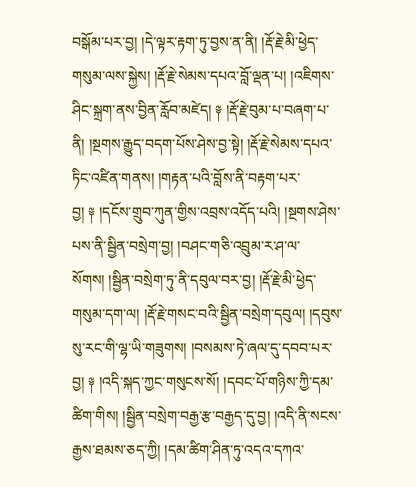བསྒོམ་པར་བྱ། །དེ་ལྟར་རྟག་ཏུ་བྱས་ན་ནི། །རྡོ་རྗེ་མི་ཕྱེད་གསུམ་ལས་སྐྱེས། །རྡོ་རྗེ་སེམས་དཔའ་བློ་ལྡན་པ། །འཇིགས་ཤིང་སྐྲག་ནས་བྱིན་རློབ་མཛེད། ༈ །རྡོ་རྗེ་བུམ་པ་བཞག་པ་ནི། །སྔགས་རྒྱུད་བདག་པོས་ཤེས་བྱ་སྟེ། །རྡོ་རྗེ་སེམས་དཔའ་ཏིང་འཛིན་གནས། །གརྟན་པའི་བློས་ནི་བརྟག་པར་བྱ། ༈ །དངོས་གྲུབ་ཀུན་གྱིས་འབྲས་འདོད་པའི། །སྔགས་ཤེས་པས་ནི་སྦྱིན་བསྲེག་བྱ། །བཤང་གཅི་འབྲུམ་ར་ཤ་ལ་སོགས། །སྦྱིན་བསྲེག་ཏུ་ནི་དབུལ་བར་བྱ། །རྡོ་རྗེ་མི་ཕྱེད་གསུམ་དག་ལ། །རྡོ་རྗེ་གསང་བའི་སྦྱིན་བསྲེག་དབུལ། །དབུས་སུ་རང་གི་ལྷ་ཡི་གཟུགས། །བསམས་ཏེ་ཞལ་དུ་དབབ་པར་བྱ། ༈ །འདི་སྐད་ཀྱང་གསུངས་སོ། །དབང་པོ་གཉིས་ཀྱི་དམ་ཚིག་གིས། །སྦྱིན་བསྲེག་བརྒྱ་རྩ་བརྒྱད་དུ་བྱ། །འདི་ནི་སངས་རྒྱས་ཐམས་ཅད་ཀྱི། །དམ་ཚིག་ཤིན་ཏུ་འདའ་དཀའ་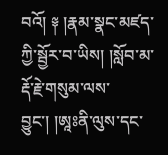བའོ། ༈ །རྣམ་སྣང་མཛད་ཀྱི་སྦྱོར་བ་ཡིས། །སློབ་མ་རྡོ་རྗེ་གསུམ་ལས་བྱུང་། །ཨཱཿནི་ལུས་དང་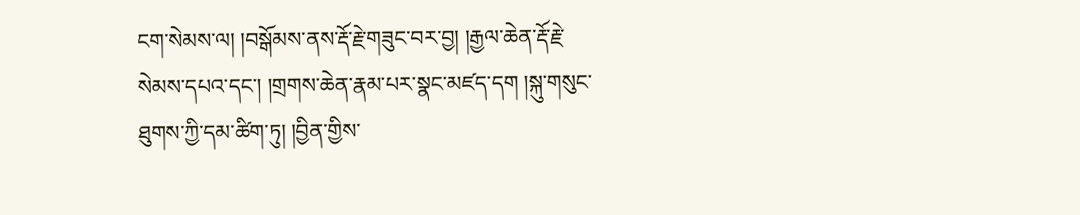ངག་སེམས་ལ། །བསྒོམས་ནས་རྡོ་རྗེ་གཟུང་བར་བྱ། །རྒྱལ་ཆེན་རྡོ་རྗེ་སེམས་དཔའ་དང་། །གྲགས་ཆེན་རྣམ་པར་སྣང་མཛད་དག །སྐུ་གསུང་ཐུགས་ཀྱི་དམ་ཚིག་ཏུ། །བྱིན་གྱིས་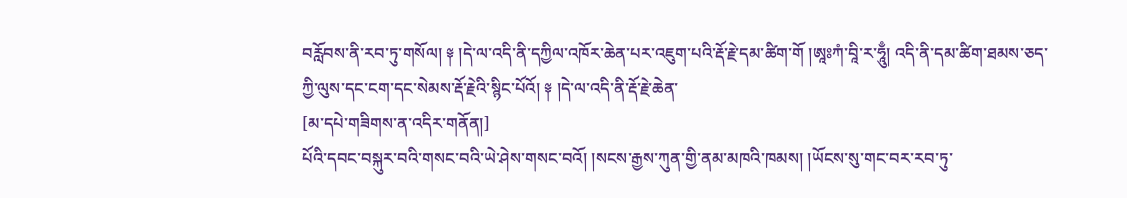བརློབས་ནི་རབ་ཏུ་གསོལ། ༈ །དེ་ལ་འདི་ནི་དཀྱིལ་འཁོར་ཆེན་པར་འཇུག་པའི་རྡོ་རྗེ་དམ་ཚིག་གོ །ཨཱཿཀཾ་བཱི་ར་ཧཱུྃ། འདི་ནི་དམ་ཚིག་ཐམས་ཅད་ཀྱི་ལུས་དང་ངག་དང་སེམས་རྡོ་རྗེའི་སྙིང་པོའོ། ༈ །དེ་ལ་འདི་ནི་རྡོ་རྗེ་ཆེན་
[མ་དཔེ་གཟིགས་ན་འདིར་གནོན།]
པོའི་དབང་བསྐུར་བའི་གསང་བའི་ཡེ་ཤེས་གསང་བའོ། །སངས་རྒྱས་ཀུན་གྱི་ནམ་མཁའི་ཁམས། །ཡོངས་སུ་གང་བར་རབ་ཏུ་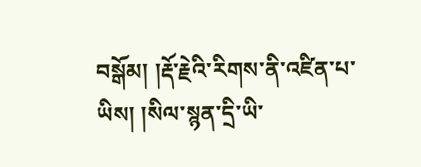བསྒོམ། །རྡོ་རྗེའི་རིགས་ནི་འཛིན་པ་ཡིས། །སིལ་སྙན་དྲི་ཡི་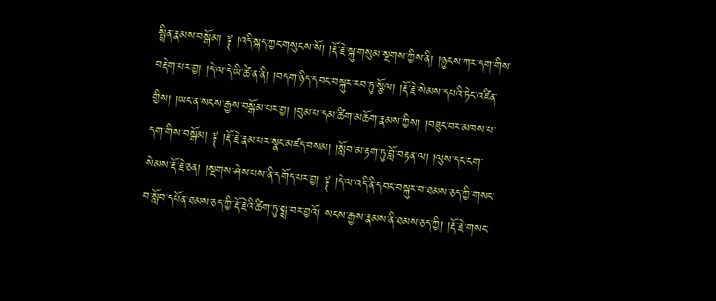སྤྲིན་རྣམས་བསྒོམ། ༈ །འདི་སྐད་ཀྱང་གསུངས་སོ། །རྡོ་རྗེ་སྐུ་གསུམ་སྔགས་ཀྱིས་ནི། །ཉུངས་ཀར་དག་གིས་བརྡེག་པར་བྱ། །དེ་ལ་དེ་ཡི་ཚེ་ན་ནི། །བདག་ཉིད་དབང་བསྐུར་རབ་ཏུ་སྩོལ། །རྡོ་རྗེ་སེམས་དཔའི་ཏེང་འཛིན་གྱིས། །ཡང་ན་སངས་རྒྱས་བསྒོམ་པར་བྱ། །བུམ་པ་དམ་ཚིག་མཆོག་རྣམས་ཀྱིས། །བཟུང་བར་མཁས་པ་དག་གིས་བསྒོམ། ༈ །རྡོ་རྗེ་རྣམ་པར་སྣང་མཛད་བསམ། །སློབ་མ་རྟག་ཏུ་བློ་བརྟན་ལ། །ལུས་དང་ངག་སེམས་རྡོ་རྗེ་ཅན། །སྔགས་ཤེས་པས་ནི་དགོད་པར་བྱ། ༈ །དེ་ལ་འདི་ནི་དབང་བསྐུར་བ་ཐམས་ཅད་ཀྱི་གསང་བ་སློབ་དཔོན་ཐམས་ཅད་ཀྱི་རྡོ་རྗེའི་ཚིག་ཏུ་སྨྲ་བར་བྱའོ། སངས་རྒྱས་རྣམས་ནི་ཐམས་ཅད་ཀྱི། །རྡོ་རྗེ་གསང་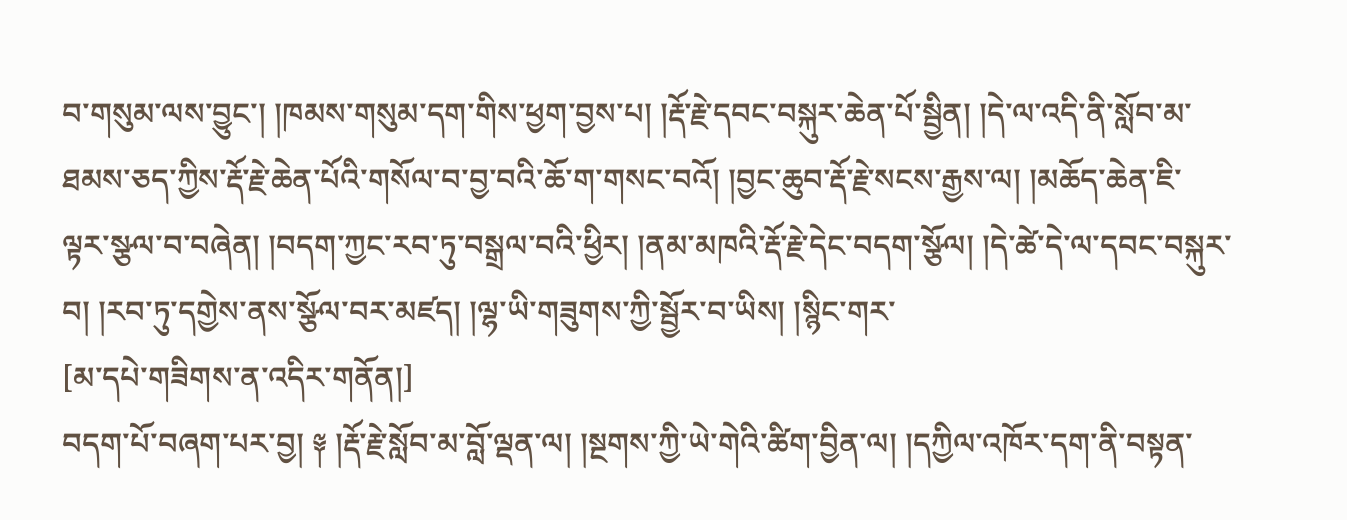བ་གསུམ་ལས་བྱུང་། །ཁམས་གསུམ་དག་གིས་ཕྱག་བྱས་པ། །རྡོ་རྗེ་དབང་བསྐུར་ཆེན་པོ་སྦྱིན། །དེ་ལ་འདི་ནི་སློབ་མ་ཐམས་ཅད་ཀྱིས་རྡོ་རྗེ་ཆེན་པོའི་གསོལ་བ་བྱ་བའི་ཆོ་ག་གསང་བའོ། །བྱང་ཆུབ་རྡོ་རྗེ་སངས་རྒྱས་ལ། །མཆོད་ཆེན་ཇི་ལྟར་སྩལ་བ་བཞེན། །བདག་ཀྱང་རབ་ཏུ་བསྒྲལ་བའི་ཕྱིར། །ནམ་མཁའི་རྡོ་རྗེ་དེང་བདག་སྩོལ། །དེ་ཚེ་དེ་ལ་དབང་བསྐུར་བ། །རབ་ཏུ་དགྱེས་ནས་སྩོལ་བར་མཛད། །ལྷ་ཡི་གཟུགས་ཀྱི་སྦྱོར་བ་ཡིས། །སྙིང་གར་
[མ་དཔེ་གཟིགས་ན་འདིར་གནོན།]
བདག་པོ་བཞག་པར་བྱ། ༈ །རྡོ་རྗེ་སློབ་མ་བློ་ལྡན་ལ། །སྔགས་ཀྱི་ཡེ་གེའི་ཚིག་བྱིན་ལ། །དཀྱིལ་འཁོར་དག་ནི་བསྟན་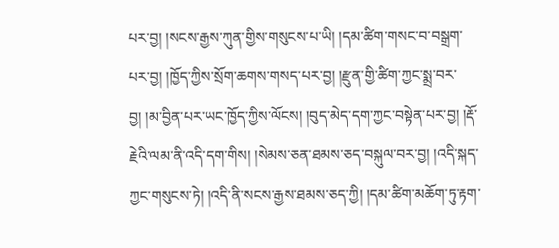པར་བྱ། །སངས་རྒྱས་ཀུན་གྱིས་གསུངས་པ་ཡི། །དམ་ཚིག་གསང་བ་བསྒྲག་པར་བྱ། །ཁྱོད་ཀྱིས་སྲོག་ཆགས་གསད་པར་བྱ། །རྫུན་གྱི་ཚིག་ཀྱང་སྨྲ་བར་བྱ། །མ་བྱིན་པར་ཡང་ཁྱོད་ཀྱིས་ལོངས། །བུད་མེད་དག་ཀྱང་བསྟེན་པར་བྱ། །རྡོ་རྗེའི་ལམ་ནི་འདི་དག་གིས། །སེམས་ཅན་ཐམས་ཅད་བསྐུལ་བར་བྱ། །འདི་སྐད་ཀྱང་གསུངས་ཏེ། །འདི་ནི་སངས་རྒྱས་ཐམས་ཅད་ཀྱི། །དམ་ཚིག་མཆོག་ཏུ་རྟག་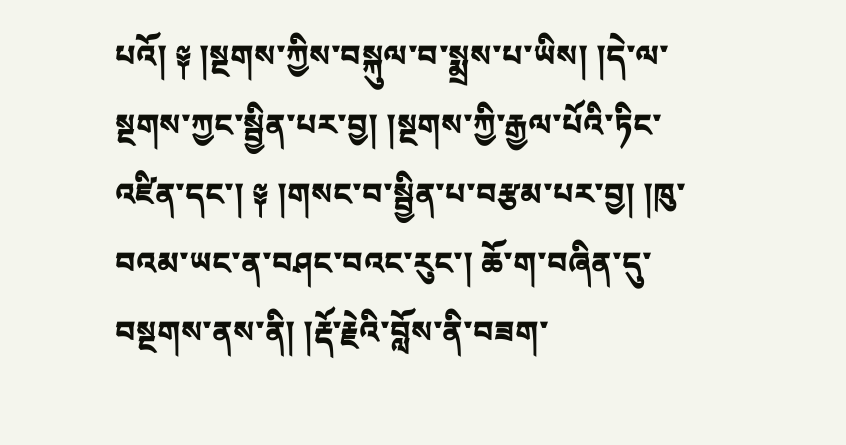པའོ། ༈ །སྔགས་ཀྱིས་བསྐུལ་བ་སྨྲས་པ་ཡིས། །དེ་ལ་སྔགས་ཀྱང་སྦྱིན་པར་བྱ། །སྔགས་ཀྱི་རྒྱལ་པོའི་ཏིང་འཛིན་དང་། ༈ །གསང་བ་སྦྱིན་པ་བརྩམ་པར་བྱ། །ཁུ་བའམ་ཡང་ན་བཤང་བའང་རུང་། ཆོ་ག་བཞིན་དུ་བསྔགས་ནས་ནི། །རྡོ་རྗེའི་བློས་ནི་བཟག་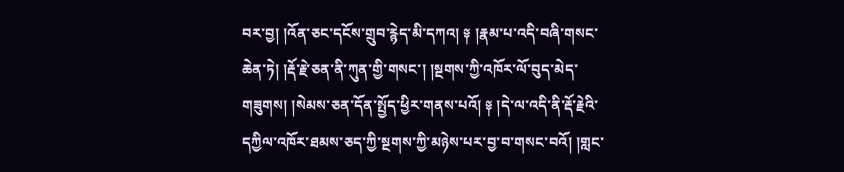བར་བྱ། །འོན་ཅང་དངོས་གྲུབ་རྙེད་མི་དཀའ། ༈ །རྣམ་པ་འདི་བཞི་གསང་ཆེན་ཏེ། །རྡོ་རྗེ་ཅན་ནི་ཀུན་གྱི་གསང་། །སྔགས་ཀྱི་འཁོར་ལོ་བུད་མེད་གཟུགས། །སེམས་ཅན་དོན་སྤྱོད་ཕྱིར་གནས་པའོ། ༈ །དེ་ལ་འདི་ནི་རྡོ་རྗེའི་དཀྱིལ་འཁོར་ཐམས་ཅད་ཀྱི་སྔགས་ཀྱི་མཉེས་པར་བྱ་བ་གསང་བའོ། །གླང་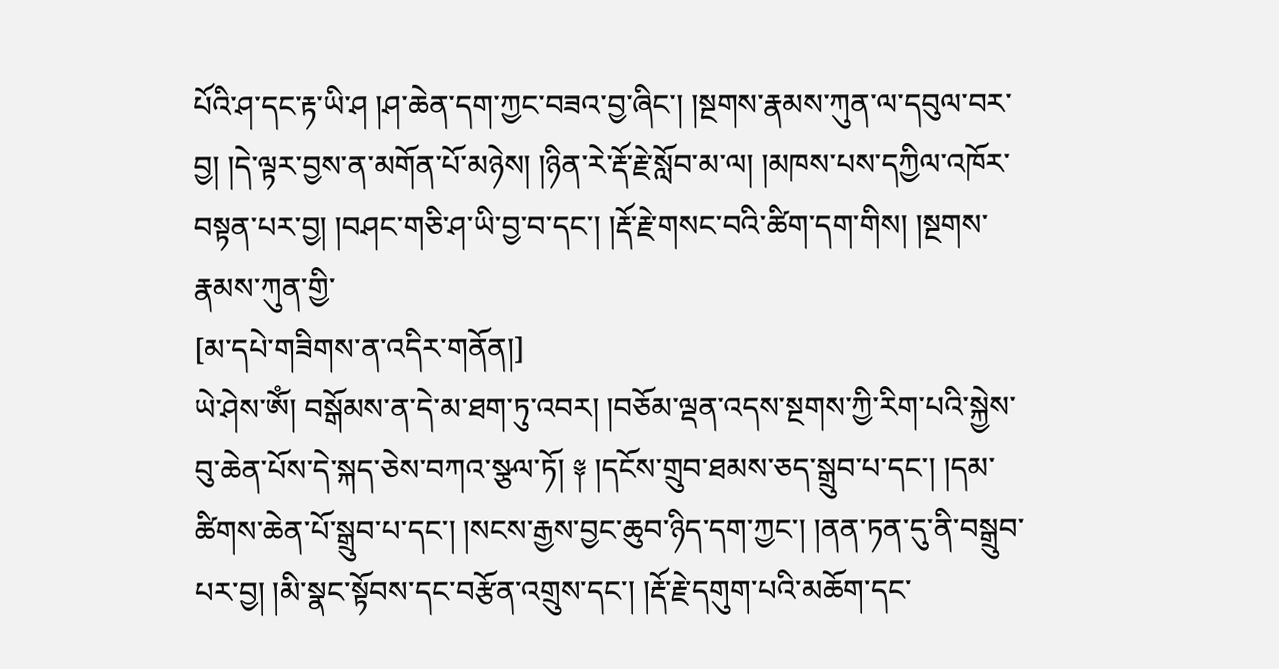པོའི་ཤ་དང་རྟ་ཡི་ཤ །ཤ་ཆེན་དག་ཀྱང་བཟའ་བྱ་ཞིང་། །སྔགས་རྣམས་ཀུན་ལ་དབུལ་བར་བྱ། །དེ་ལྟར་བྱས་ན་མགོན་པོ་མཉེས། །ཉིན་རེ་རྡོ་རྗེ་སློབ་མ་ལ། །མཁས་པས་དཀྱིལ་འཁོར་བསྟན་པར་བྱ། །བཤང་གཅི་ཤ་ཡི་བྱ་བ་དང་། །རྡོ་རྗེ་གསང་བའི་ཚིག་དག་གིས། །སྔགས་རྣམས་ཀུན་གྱི་
[མ་དཔེ་གཟིགས་ན་འདིར་གནོན།]
ཡེ་ཤེས་ཨོཾ། བསྒོམས་ན་དེ་མ་ཐག་ཏུ་འབར། །བཅོམ་ལྡན་འདས་སྔགས་ཀྱི་རིག་པའི་སྐྱེས་བུ་ཆེན་པོས་དེ་སྐད་ཅེས་བཀའ་སྩལ་ཏོ། ༈ །དངོས་གྲུབ་ཐམས་ཅད་སྒྲུབ་པ་དང་། །དམ་ཚིགས་ཆེན་པོ་སྒྲུབ་པ་དང་། །སངས་རྒྱས་བྱང་ཆུབ་ཉིད་དག་ཀྱང་། །ནན་ཏན་དུ་ནི་བསྒྲུབ་པར་བྱ། །མི་སྣང་སྟོབས་དང་བརྩོན་འགྲུས་དང་། །རྡོ་རྗེ་དགུག་པའི་མཆོག་དང་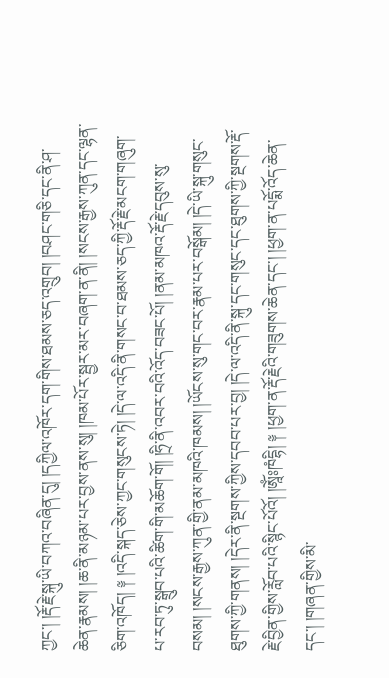ཀྱང་། །རྡོ་རྗེ་སྐུ་ཡི་བཀའ་བཞིན་དུ། །དཀྱིལ་འཁོར་དག་གིས་ཐམས་ཅད་འགྲུབ། །བཤང་གཅི་དང་ནི་ཤ་ཆེན་རྣམས། །ཆ་ནི་མཉམ་པར་བྱས་ནས་སུ། །ཁམ་པོར་སྦྱར་མར་བཞག་ན་ནི། །སངས་རྒྱས་ཀུན་དང་ལྷན་ཅིག་འཁོད། ༈ །འདི་སྐད་ཅེས་ཀྱང་གསུངས་ཏེ། །དེ་ལ་འདི་ནི་གསང་བ་ཐམས་ཅད་ཀྱི་རྡོ་རྗེ་མངག་གཞུག་པ་རབ་ཏུ་སྒྲུབ་པའི་ཚིག་གི་མཆོག་གོ། །ཧྲི་ནི་འབར་བའི་འོད་བཟང་པོ། །ནམ་མཁའ་རྡོ་རྗེ་དབུས་སུ་བསམ། །སངས་རྒྱས་ཀུན་གྱི་ནམ་མཁའི་ཁམས། །ཡོངས་སུ་གང་བར་རྣམ་པར་བསྒོམ། །དེ་ཡི་སྐུ་གསུང་ཐུགས་ཀྱི་གནས། །དེར་ནི་སྔགས་ཀྱིས་དབབ་པར་བྱ། །དེ་ལ་འདི་ནི་སྐུ་དང་གསུང་དང་ཐུགས་ཀྱི་སྔགས་རྡོ་རྗེ་བྱིན་གྱིས་རློབ་པའི་སྙིང་པོའོ། །ཨཱོཾཿཁཾདྷི། ༈ །ཕྱག་ན་རྡོ་རྗེའི་གཟུགས་ཆེན་དང་། །ཕྱག་ན་པདྨོ་འོད་ཆེན་དང་། །གཞན་གྱིས་མི་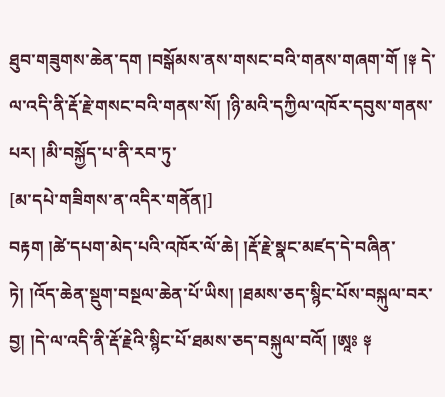ཐུབ་གཟུགས་ཆེན་དག །བསྒོམས་ནས་གསང་བའི་གནས་གཞག་གོ །༈ དེ་ལ་འདི་ནི་རྡོ་རྗེ་གསང་བའི་གནས་སོ། །ཉི་མའི་དཀྱིལ་འཁོར་དབུས་གནས་པར། །མི་བསྐྱོད་པ་ནི་རབ་ཏུ་
[མ་དཔེ་གཟིགས་ན་འདིར་གནོན།]
བརྟག །ཚེ་དཔག་མེད་པའི་འཁོར་ལོ་ཆེ། །རྡོ་རྗེ་སྣང་མཛད་དེ་བཞིན་ཏེ། །འོད་ཆེན་སྡུག་བསྔལ་ཆེན་པོ་ཡིས། །ཐམས་ཅད་སྙིང་པོས་བསྐུལ་བར་བྱ། །དེ་ལ་འདི་ནི་རྡོ་རྗེའི་སྙིང་པོ་ཐམས་ཅད་བསྐུལ་བའོ། །ཨཱཿ ༈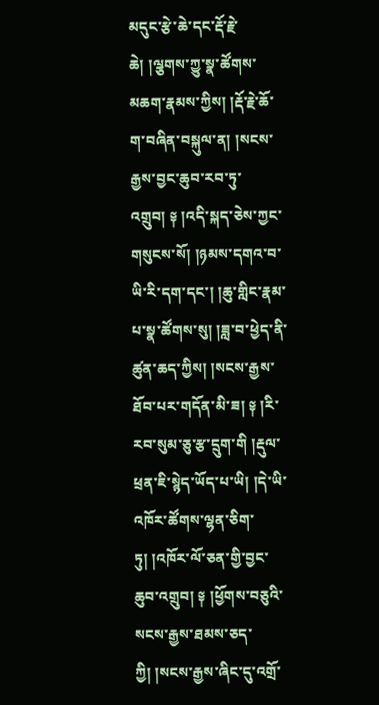མདུང་རྩེ་ཆེ་དང་རྡོ་རྗེ་ཆེ། །ལྕགས་ཀྱུ་སྣ་ཚོགས་མཆག་རྣམས་ཀྱིས། །རྡོ་རྗེ་ཆོ་ག་བཞིན་བསྐུལ་ན། །སངས་རྒྱས་བྱང་ཆུབ་རབ་ཏུ་འགྲུབ། ༈ །འདི་སྐད་ཅེས་ཀྱང་གསུངས་སོ། །ཉམས་དགའ་བ་ཡི་རི་དག་དང་། །ཆུ་གླིང་རྣམ་པ་སྣ་ཚོགས་སུ། །ཟླ་བ་ཕྱེད་ནི་ཚུན་ཆད་ཀྱིས། །སངས་རྒྱས་ཐོབ་པར་གདོན་མི་ཟ། ༈ །རི་རབ་སུམ་ཅུ་རྩ་དྲུག་གི །རྡུལ་ཕྲན་ཇི་སྙེད་ཡོད་པ་ཡི། །དེ་ཡི་འཁོར་ཚོགས་ལྷན་ཅིག་ཏུ། །འཁོར་ལོ་ཅན་གྱི་བྱང་ཆུབ་འགྲུབ། ༈ །ཕྱོགས་བཅུའི་སངས་རྒྱས་ཐམས་ཅད་ཀྱི། །སངས་རྒྱས་ཞིང་དུ་འགྲོ་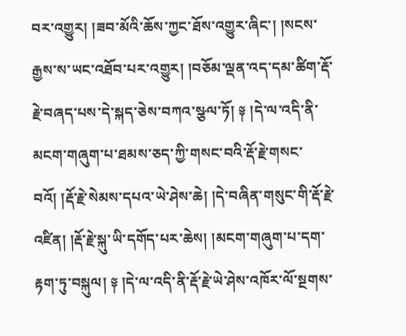བར་འགྱུར། །ཟབ་མོའི་ཆོས་ཀྱང་ཐོས་འགྱུར་ཞིང་། །སངས་རྒྱས་ས་ཡང་འཐོབ་པར་འགྱུར། །བཅོམ་ལྡན་འད་དམ་ཚིག་རྡོ་རྗེ་བཞད་པས་དེ་སྐད་ཅེས་བཀའ་སྩལ་ཏོ། ༈ །དེ་ལ་འདི་ནི་མངག་གཞུག་པ་ཐམས་ཅད་ཀྱི་གསང་བའི་རྡོ་རྗེ་གསང་བའོ། །རྡོ་རྗེ་སེམས་དཔའ་ཡེ་ཤེས་ཆེ། །དེ་བཞིན་གསུང་གི་རྡོ་རྗེ་འཛིན། །རྡོ་རྗེ་སྐུ་ཡི་དགོད་པར་ཆེས། །མངག་གཞུག་པ་དག་རྟག་ཏུ་བསྐུལ། ༈ །དེ་ལ་འདི་ནི་རྡོ་རྗེ་ཡེ་ཤེས་འཁོར་ལོ་སྔགས་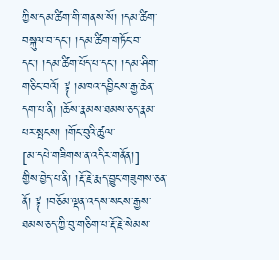ཀྱིས་དམ་ཚིག་གི་གནས་སོ། །དམ་ཚིག་བསྐུལ་བ་དང་། །དམ་ཚིག་གཏོང་བ་དང་། །དམ་ཚིག་པོད་པ་དང་། །དམ་ཤིག་གཅིང་བའོ། ༈ །མཁའ་དབྱིངས་རྒྱ་ཆེན་དག་པ་ནི། །ཆོས་རྣམས་ཐམས་ཅད་རྣམ་པར་སྤངས། །གོང་བུའི་ཚུལ་
[མ་དཔེ་གཟིགས་ན་འདིར་གནོན།]
གྱིས་བྱེད་པ་ནི། །རྡོ་རྗེ་རྨད་བྱུང་གཟུགས་ཅན་ནོ། ༈ །བཅོམ་ལྡན་འདས་སངས་རྒྱས་ཐམས་ཅད་ཀྱི་བུ་གཅིག་པ་རྡོ་རྗེ་སེམས་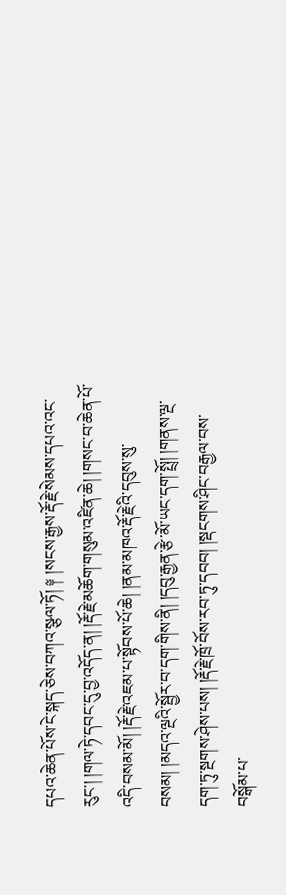དཔའ་ཆེན་པོས་ངེ་སྐད་ཅེས་བཀའ་སྩལ་ཏོ། ༈ །སངས་རྒྱས་རྡོ་རྗེ་སེམས་དཔའ་འང་རུང་། །གལ་ཏེ་དབང་དུ་བྱ་འདོད་ན། །རྡོ་རྗེ་མཆོག་གསུམ་འཛིན་ཆེ། །གསང་བ་ཆེན་པོ་འདི་བསམ་མོ། །རྡོ་རྗེ་འཇམ་པ་སྟོབས་པོ་ཆེ། །ནམ་མཁའ་རྡོ་རྗེའི་དབུས་སུ་བསམ། །མདའ་ལྔའི་སྦྱོར་བ་དག་གིས་ནི། །དབུ་རྒྱན་རྩེ་མོ་ཡང་དག་སྤྲོ། །གནས་ལྔ་དག་ཏུ་སྔགས་ཤེས་པས། །རྡོ་རྗེ་ཁྲོ་བོས་རབ་ཏུ་དབབ། །སྡངགས་ཤིང་བརྒྱལ་བས་བསྒོམ་པ་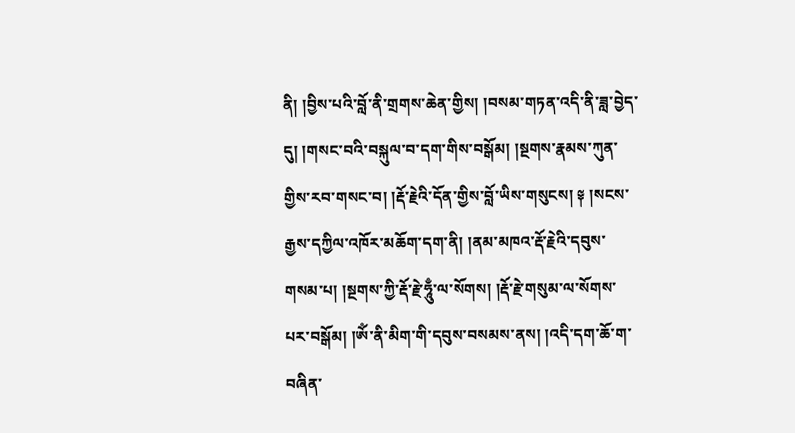ནི། །བྱིས་པའི་བློ་ནི་གྲགས་ཆེན་གྱིས། །བསམ་གཏན་འདི་ནི་ཟླ་བྱེད་དུ། །གསང་བའི་བསྐུལ་བ་དག་གིས་བསྒོམ། །སྔགས་རྣམས་ཀུན་གྱིས་རབ་གསང་བ། །རྡོ་རྗེའི་དོན་གྱིས་བློ་ཡིས་གསུངས། ༈ །སངས་རྒྱས་དཀྱིལ་འཁོར་མཆོག་དག་ནི། །ནམ་མཁའ་རྡོ་རྗེའི་དབུས་གསམ་པ། །སྔགས་ཀྱི་རྡོ་རྗེ་ཧཱུྃ་ལ་སོགས། །རྡོ་རྗེ་གསུམ་ལ་སོགས་པར་བསྒོམ། །ཨོཾ་ནི་མིག་གི་དབུས་བསམས་ནས། །འདི་དག་ཆོ་ག་བཞིན་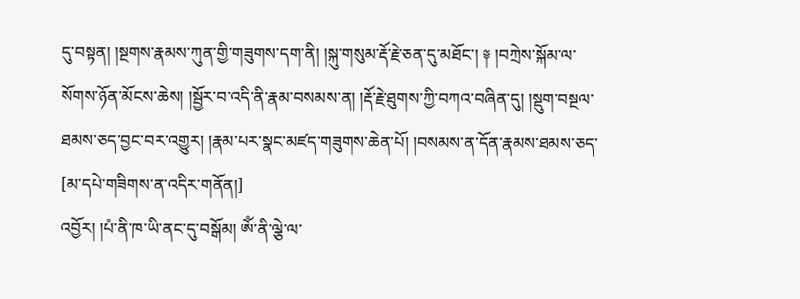དུ་བསྟན། །སྔགས་རྣམས་ཀུན་གྱི་གཟུགས་དག་ནི། །སྐུ་གསུམ་རྡོ་རྗེ་ཅན་དུ་མཐོང་། ༈ །བཀྲེས་སྐོམ་ལ་སོགས་ཉོན་མོངས་ཆེས། །སྦྱོར་བ་འདི་ནི་རྣམ་བསམས་ན། །རྡོ་རྗེ་ཐུགས་ཀྱི་བཀའ་བཞིན་དུ། །སྡུག་བསྔལ་ཐམས་ཅད་བྱང་བར་འགྱུར། །རྣམ་པར་སྣང་མཛད་གཟུགས་ཆེན་པོ། །བསམས་ན་དོན་རྣམས་ཐམས་ཅད་
[མ་དཔེ་གཟིགས་ན་འདིར་གནོན།]
འབྱོར། །པཾ་ནི་ཁ་ཡི་ནང་དུ་བསྒོམ། ཨོཾ་ནི་ལྕེ་ལ་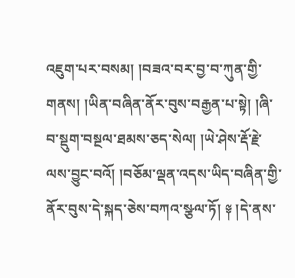འཇུག་པར་བསམ། །བཟའ་བར་བྱ་བ་ཀུན་གྱི་གནས། །ཡིན་བཞིན་ནོར་བུས་བརྒྱན་པ་སྟེ། །ཞི་བ་སྡུག་བསྔལ་ཐམས་ཅད་སེལ། །ཡེ་ཤེས་རྡོ་རྗེ་ལས་བྱུང་བའོ། །བཅོམ་ལྡན་འདས་ཡིད་བཞིན་གྱི་ནོར་བུས་དེ་སྐད་ཅེས་བཀའ་སྩལ་ཏོ། ༈ །དེ་ནས་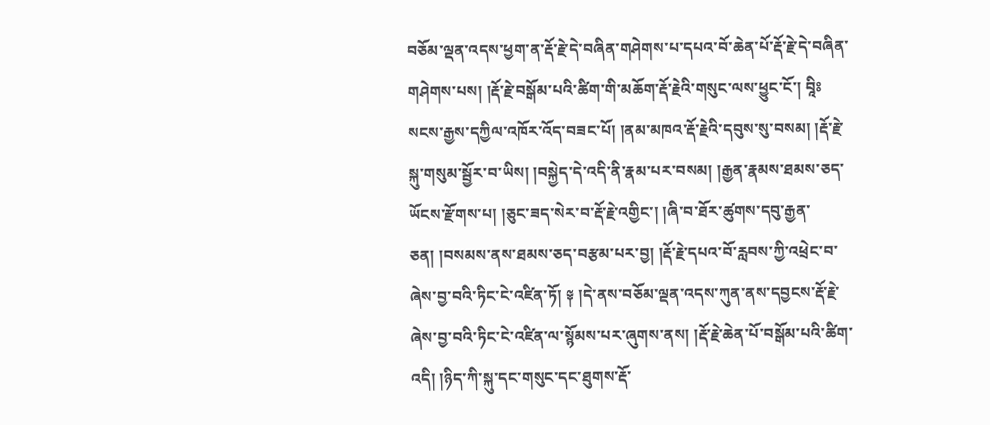བཅོམ་ལྡན་འདས་ཕྱག་ན་རྡོ་རྗེ་དེ་བཞིན་གཤེགས་པ་དཔའ་བོ་ཆེན་པོ་རྡོ་རྗེ་དེ་བཞིན་གཤེགས་པས། །རྡོ་རྗེ་བསྒོམ་པའི་ཚིག་གི་མཆོག་རྡོ་རྗེའི་གསུང་ལས་ཕྱུང་ངོ་། བཱིཿ སངས་རྒྱས་དཀྱིལ་འཁོར་འོད་བཟང་པོ། །ནམ་མཁའ་རྡོ་རྗེའི་དབུས་སུ་བསམ། །རྡོ་རྗེ་སྐུ་གསུམ་སྦྱོར་བ་ཡིས། །བསྐྱེད་དེ་འདི་ནི་རྣམ་པར་བསམ། །རྒྱན་རྣམས་ཐམས་ཅད་ཡོངས་རྫོགས་པ། །ཅུང་ཟད་སེར་བ་རྡོ་རྗེ་འགྱིང་། །ཞི་བ་ཐོར་ཚུགས་དབུ་རྒྱན་ཅན། །བསམས་ནས་ཐམས་ཅད་བརྩམ་པར་བྱ། །རྡོ་རྗེ་དཔའ་བོ་རླབས་ཀྱི་འཕྲེང་བ་ཞེས་བྱ་བའི་ཏིང་ངེ་འཛིན་ཏོ། ༈ །དེ་ནས་བཅོམ་ལྡན་འདས་ཀུན་ནས་དབྱངས་རྡོ་རྗེ་ཞེས་བྱ་བའི་ཏིང་ངེ་འཛིན་ལ་སྙོམས་པར་ཞུགས་ནས། །རྡོ་རྗེ་ཆེན་པོ་བསྒོམ་པའི་ཚིག་འདི། །ཉིད་ཀི་སྐུ་དང་གསུང་དང་ཐུགས་རྡོ་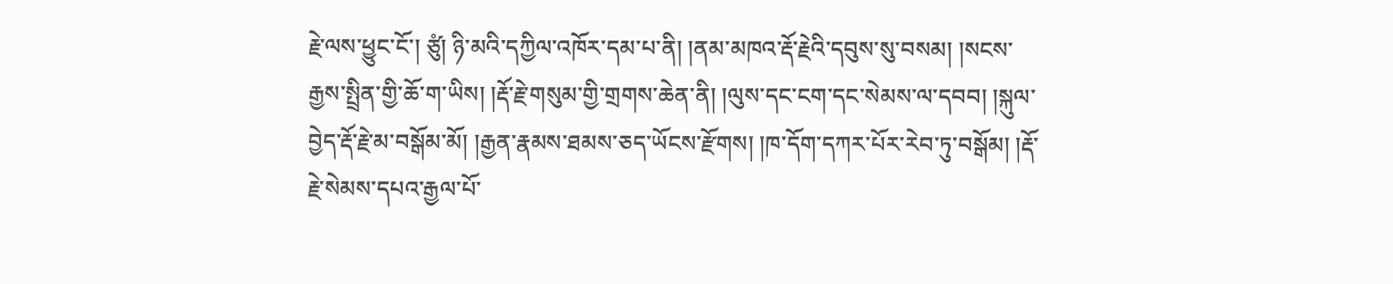རྗེ་ལས་ཕྱུང་ངོ་། ཙུཾ། ཉི་མའི་དཀྱིལ་འཁོར་དམ་པ་ནི། །ནམ་མཁའ་རྡོ་རྗེའི་དབུས་སུ་བསམ། །སངས་རྒྱས་སྤྲིན་གྱི་ཆོ་ག་ཡིས། །རྡོ་རྗེ་གསུམ་གྱི་གྲགས་ཆེན་ནི། །ལུས་དང་ངག་དང་སེམས་ལ་དབབ། །སྐུལ་བྱེད་རྡོ་རྗེ་མ་བསྒོམ་མོ། །རྒྱན་རྣམས་ཐམས་ཅད་ཡོངས་རྫོགས། །ཁ་དོག་དཀར་པོར་རེབ་ཏུ་བསྒོམ། །རྡོ་རྗེ་སེམས་དཔའ་རྒྱལ་པོ་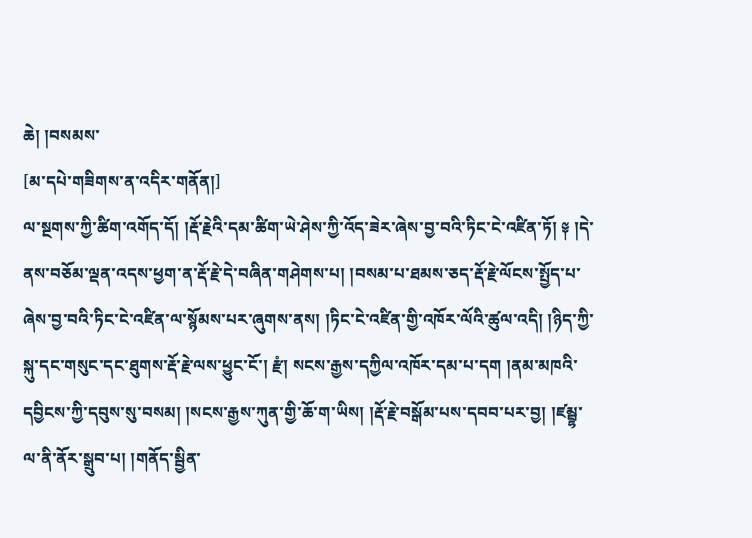ཆེ། །བསམས་
[མ་དཔེ་གཟིགས་ན་འདིར་གནོན།]
ལ་སྔགས་ཀྱི་ཚིག་འགོད་དོ། །རྡོ་རྗེའི་དམ་ཚིག་ཡེ་ཤེས་ཀྱི་འོད་ཟེར་ཞེས་བྱ་བའི་ཏིང་ངེ་འཛིན་ཏོ། ༈ །དེ་ནས་བཅོམ་ལྡན་འདས་ཕྱག་ན་རྡོ་རྗེ་དེ་བཞིན་གཤེགས་པ། །བསམ་པ་ཐམས་ཅད་རྡོ་རྗེ་ལོངས་སྤྱོད་པ་ཞེས་བྱ་བའི་ཏིང་ངེ་འཛིན་ལ་སྙོམས་པར་ཞུགས་ནས། །ཏིང་ངེ་འཛིན་གྱི་འཁོར་ལོའི་ཚུལ་འདི། །ཉིད་ཀྱི་སྐུ་དང་གསུང་དང་ཐུགས་རྡོ་རྗེ་ལས་ཕྱུང་ངོ་། རྫཾ། སངས་རྒྱས་དཀྱིལ་འཁོར་དམ་པ་དག །ནམ་མཁའི་དབྱིངས་ཀྱི་དབུས་སུ་བསམ། །སངས་རྒྱས་ཀུན་གྱི་ཆོ་ག་ཡིས། །རྡོ་རྗེ་བསྒོམ་པས་དབབ་པར་བྱ། །ཛམྦྷ་ལ་ནི་ནོར་སྒྲུབ་པ། །གནོད་སྦྱིན་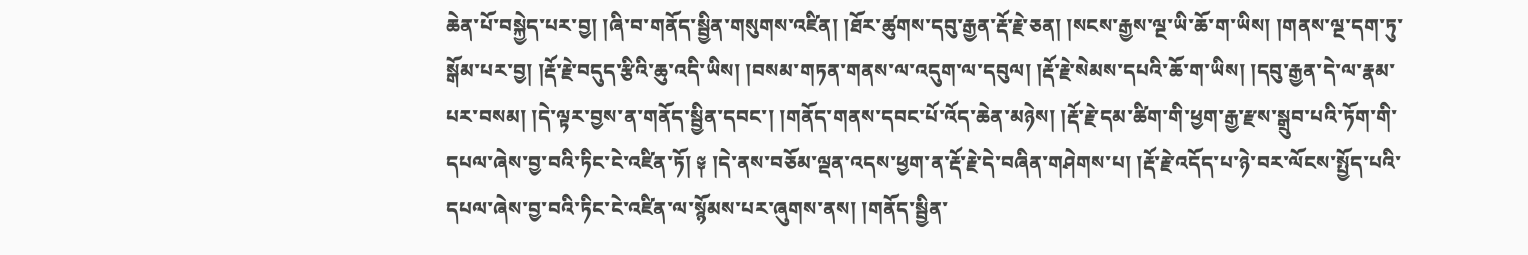ཆེན་པོ་བསྐྱེད་པར་བྱ། །ཞི་བ་གནོད་སྦྱིན་གསུགས་འཛིན། །ཐོར་ཚུགས་དབུ་རྒྱན་རྡོ་རྗེ་ཅན། །སངས་རྒྱས་ལྔ་ཡི་ཆོ་ག་ཡིས། །གནས་ལྔ་དག་ཏུ་སྒོམ་པར་བྱ། །རྡོ་རྗེ་བདུད་རྩིའི་ཆུ་འདི་ཡིས། །བསམ་གཏན་གནས་ལ་འདུག་ལ་དབུལ། །རྡོ་རྗེ་སེམས་དཔའི་ཆོ་ག་ཡིས། །དབུ་རྒྱན་དེ་ལ་རྣམ་པར་བསམ། །དེ་ལྟར་བྱས་ན་གནོད་སྦྱིན་དབང་། །གནོད་གནས་དབང་པོ་འོད་ཆེན་མཉེས། །རྡོ་རྗེ་དམ་ཚིག་གི་ཕྱག་རྒྱ་རྫས་སྒྲུབ་པའི་ཏོག་གི་དཔལ་ཞེས་བྱ་བའི་ཏིང་ངེ་འཛིན་ཏོ། ༈ །དེ་ནས་བཅོམ་ལྡན་འདས་ཕྱག་ན་རྡོ་རྗེ་དེ་བཞིན་གཤེགས་པ། །རྡོ་རྗེ་འདོད་པ་ཉེ་བར་ལོངས་སྤྱོད་པའི་དཔལ་ཞེས་བྱ་བའི་ཏིང་ངེ་འཛིན་ལ་སྙོམས་པར་ཞུགས་ནས། །གནོད་སྦྱིན་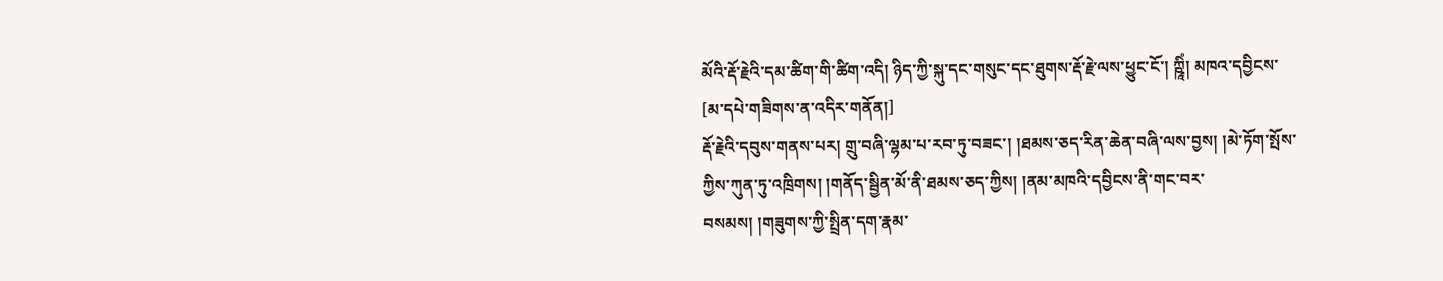མོའི་རྡོ་རྗེའི་དམ་ཚིག་གི་ཚིག་འདི། ཉིད་ཀྱི་སྐུ་དང་གསུང་དང་ཐུགས་རྡོ་རྗེ་ལས་ཕྱུང་ངོ་། ཀྵཱིཾ། མཁའ་དབྱིངས་
[མ་དཔེ་གཟིགས་ན་འདིར་གནོན།]
རྡོ་རྗེའི་དབུས་གནས་པར། གྲུ་བཞི་ལྷམ་པ་རབ་ཏུ་བཟང་། །ཐམས་ཅད་རིན་ཆེན་བཞི་ལས་བྱས། །མེ་ཏོག་སྤོས་ཀྱིས་ཀུན་ཏུ་འཁྲིགས། །གནོད་སྦྱིན་མོ་ནི་ཐམས་ཅད་ཀྱིས། །ནམ་མཁའི་དབྱིངས་ནི་གང་བར་བསམས། །གཟུགས་ཀྱི་སྤྲིན་དག་རྣམ་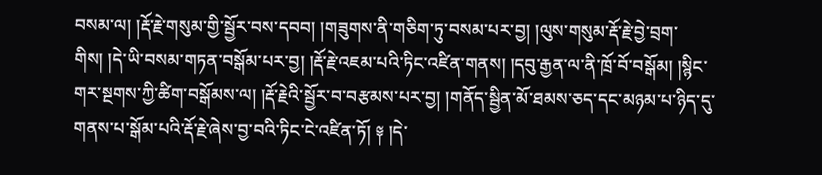བསམ་ལ། །རྡོ་རྗེ་གསུམ་གྱི་སྦྱོར་བས་དབབ། །གཟུགས་ནི་གཅིག་ཏུ་བསམ་པར་བྱ། །ལུས་གསུམ་རྡོ་རྗེ་བྱེ་བྲག་གིས། །དེ་ཡི་བསམ་གཏན་བསྒོམ་པར་བྱ། །རྡོ་རྗེ་འཇམ་པའི་ཏིང་འཛིན་གནས། །དབུ་རྒྱན་ལ་ནི་ཁྲོ་བོ་བསྒོམ། །སྙིང་གར་སྔགས་ཀྱི་ཚིག་བསྒོམས་ལ། །རྡོ་རྗེའི་སྦྱོར་བ་བརྩམས་པར་བྱ། །གནོད་སྦྱིན་མོ་ཐམས་ཅད་དང་མཉམ་པ་ཉིད་དུ་གནས་པ་སྒོམ་པའི་རྡོ་རྗེ་ཞེས་བྱ་བའི་ཏིང་ངེ་འཛིན་ཏོ། ༈ །དེ་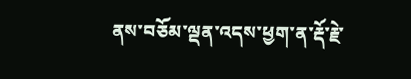ནས་བཅོམ་ལྡན་འདས་ཕྱག་ན་རྡོ་རྗེ་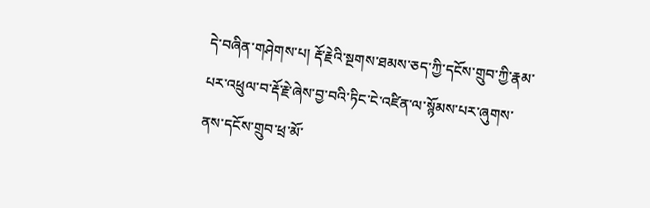དེ་བཞིན་གཤེགས་པ། རྡོ་རྗེའི་སྔགས་ཐམས་ཅད་ཀྱི་དངོས་གྲུབ་ཀྱི་རྣམ་པར་འཕྲུལ་བ་རྡོ་རྗེ་ཞེས་བྱ་བའི་ཏིང་ངེ་འཛིན་ལ་སྙོམས་པར་ཞུགས་ནས་དངོས་གྲུབ་ཕྲ་མོ་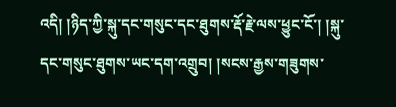འདི། །ཉིད་ཀྱི་སྐུ་དང་གསུང་དང་ཐུགས་རྡོ་རྗེ་ལས་ཕྱུང་ངོ་། །སྐུ་དང་གསུང་ཐུགས་ཡང་དག་འགྲུབ། །སངས་རྒྱས་གཟུགས་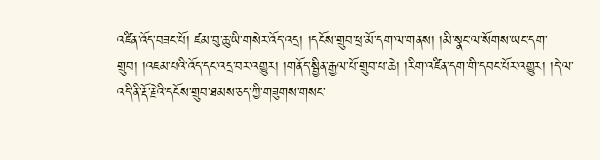འཛིན་འོད་བཟང་པོ། ཛམ་བུ་ཆུ་ཡི་གསེར་འོད་འདྲ། །དངོས་གྲུབ་ཕྲ་མོ་དག་ལ་གནས། །མི་སྣང་ལ་སོགས་ཡང་དག་གྲུབ། །འཇམ་པའི་འོད་དང་འདྲ་བར་འགྱུར། །གནོད་སྦྱིན་རྒྱལ་པོ་གྲུབ་པ་ཆེ། །རིག་འཛིན་དག་གི་དབང་པོར་འགྱུར། །དེ་ལ་འདི་ནི་རྡོ་རྗེའི་དངོས་གྲུབ་ཐམས་ཅད་ཀྱི་གཟུགས་གསང་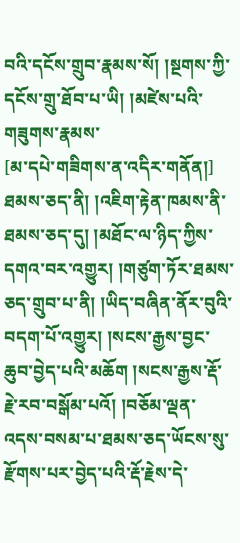བའི་དངོས་གྲུབ་རྣམས་སོ། །སྔགས་ཀྱི་དངོས་གྲུ་ཐོབ་པ་ཡི། །མཛེས་པའི་གཟུགས་རྣམས་
[མ་དཔེ་གཟིགས་ན་འདིར་གནོན།]
ཐམས་ཅད་ནི། །འཇིག་རྟེན་ཁམས་ནི་ཐམས་ཅད་དུ། །མཐོང་ལ་ཉིད་ཀྱིས་དགའ་བར་འགྱུར། །གཙུག་ཏོར་ཐམས་ཅད་གྲུབ་པ་ནི། །ཡིད་བཞིན་ནོར་བུའི་བདག་པོ་འགྱུར། །སངས་རྒྱས་བྱང་ཆུབ་བྱེད་པའི་མཆོག །སངས་རྒྱས་རྡོ་རྗེ་རབ་བསྒོམ་པའོ། །བཅོམ་ལྡན་འདས་བསམ་པ་ཐམས་ཅད་ཡོངས་སུ་རྫོགས་པར་བྱེད་པའི་རྡོ་རྗེས་དེ་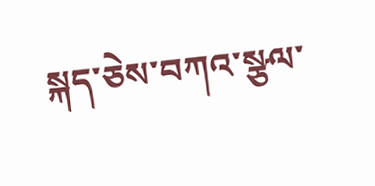སྐད་ཅེས་བཀའ་སྩལ་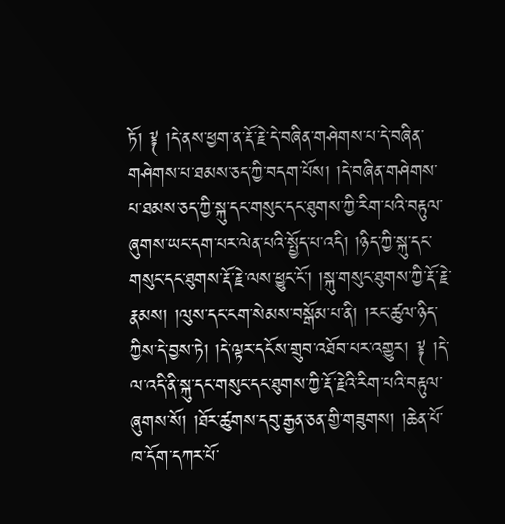ཏོ། ༈ །དེ་ནས་ཕྱག་ན་རྡོ་རྗེ་དེ་བཞིན་གཤེགས་པ་དེ་བཞིན་གཤེགས་པ་ཐམས་ཅད་ཀྱི་བདག་པོས། །དེ་བཞིན་གཤེགས་པ་ཐམས་ཅད་ཀྱི་སྐུ་དང་གསུང་དང་ཐུགས་ཀྱི་རིག་པའི་བརྟུལ་ཞུགས་ཡང་དག་པར་ལེན་པའི་སྤྱོད་པ་འདི། །ཉིད་ཀྱི་སྐུ་དང་གསུང་དང་ཐུགས་རྡོ་རྗེ་ལས་ཕྱུང་ངོ་། །སྐུ་གསུང་ཐུགས་ཀྱི་རྡོ་རྗེ་རྣམས། །ལུས་དང་ངག་སེམས་བསྒོམ་པ་ནི། །རང་ཚུལ་ཉིད་ཀྱིས་དེ་བྱས་ཏེ། །དེ་ལྟར་དངོས་གྲུབ་འཐོབ་པར་འགྱུར། ༈ །དེ་ལ་འདི་ནི་སྐུ་དང་གསུང་དང་ཐུགས་ཀྱི་རྡོ་རྗེའི་རིག་པའི་བརྟུལ་ཞུགས་སོ། །ཐོར་ཚུགས་དབུ་རྒྱན་ཅན་གྱི་གཟུགས། །ཆེན་པོ་ཁ་དོག་དཀར་པོ་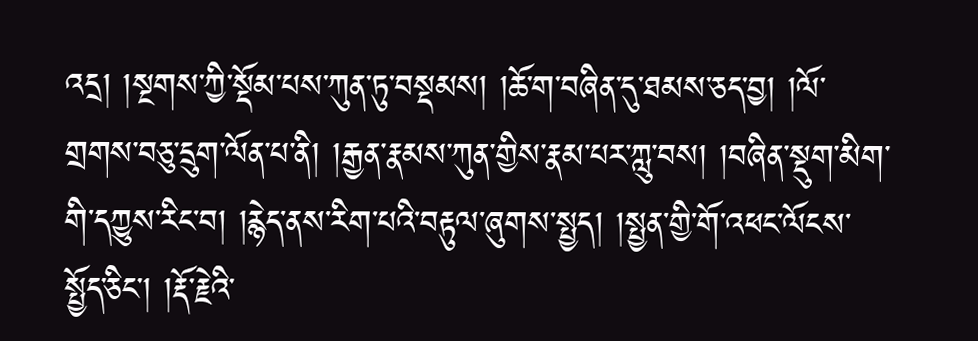འདྲ། །སྔགས་ཀྱི་སྡོམ་པས་ཀུན་ཏུ་བསྡམས། །ཆོ་ག་བཞིན་དུ་ཐམས་ཅད་བྱ། །ལོ་གྲགས་བཅུ་དྲུག་ལོན་པ་ནི། །རྒྱན་རྣམས་ཀུན་གྱིས་རྣམ་པར་ཀླུ་བས། །བཞིན་སྡུག་མིག་གི་དཀྱུས་རིང་བ། །རྙེད་ནས་རིག་པའི་བརྟུལ་ཞུགས་སྤྱད། །སྤྱན་གྱི་གོ་འཕང་ལོངས་སྤྱོད་ཅིང་། །རྡོ་རྗེའི་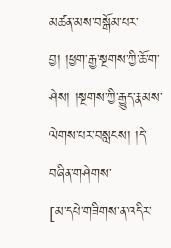མཚན་མས་བསྒོམ་པར་བྱ། །ཕྱག་རྒྱ་སྔགས་ཀྱི་ཆོ་ག་ཤེས། །སྔགས་ཀྱི་རྒྱུད་རྣམས་ལེགས་པར་བསླངས། །དེ་བཞིན་གཤེགས་
[མ་དཔེ་གཟིགས་ན་འདིར་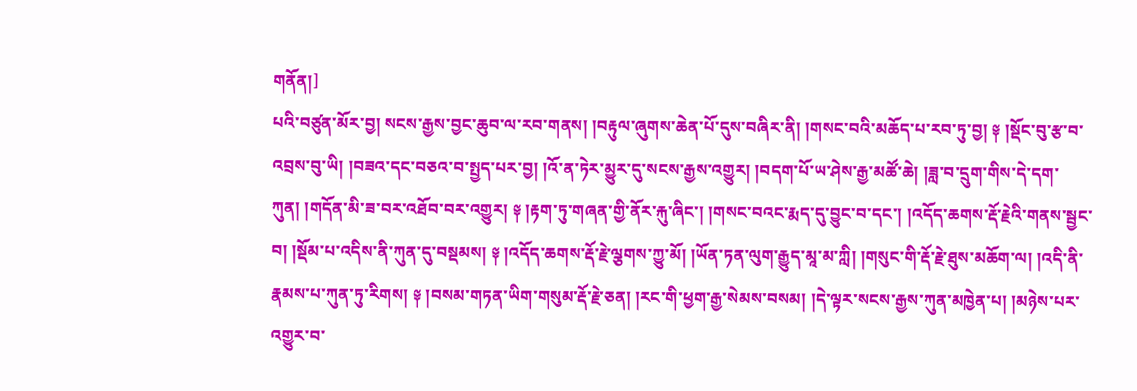གནོན།]
པའི་བཙུན་མོར་བྱ། སངས་རྒྱས་བྱང་ཆུབ་ལ་རབ་གནས། །བརྟུལ་ཞུགས་ཆེན་པོ་དུས་བཞིར་ནི། །གསང་བའི་མཆོད་པ་རབ་ཏུ་བྱ། ༈ །སྡོང་བུ་རྩ་བ་འབྲས་བུ་ཡི། །བཟའ་དང་བཅའ་བ་སྤྱད་པར་བྱ། །འོ་ན་ཏེར་མྱུར་དུ་སངས་རྒྱས་འགྱུར། །བདག་པོ་ཡ་ཤེས་རྒྱ་མཚོ་ཆེ། །ཟླ་བ་དྲུག་གིས་དེ་དག་ཀུན། །གདོན་མི་ཟ་བར་འཐོབ་བར་འགྱུར། ༈ །རྟག་ཏུ་གཞན་གྱི་ནོར་རྐུ་ཞིང་། །གསང་བའང་རྨད་དུ་བྱུང་བ་དང་། །འདོད་ཆགས་རྡོ་རྗེའི་གནས་སྦྱང་བ། །སྡོམ་པ་འདིས་ནི་ཀུན་དུ་བསྡམས། ༈ །འདོད་ཆགས་རྡོ་རྗེ་ལྕགས་ཀྱུ་མོ། །ཡོན་ཏན་ལུག་རྒྱུད་མཱ་མ་ཀླི། །གསུང་གི་རྡོ་རྗེ་ཐུས་མཆོག་ལ། །འདི་ནི་རྣམས་པ་ཀུན་ཏུ་རིགས། ༈ །བསམ་གཏན་ཡིག་གསུམ་རྡོ་རྗེ་ཅན། །རང་གི་ཕྱག་རྒྱ་སེམས་བསམ། །དེ་ལྟར་སངས་རྒྱས་ཀུན་མཁྱེན་པ། །མཉེས་པར་འགྱུར་བ་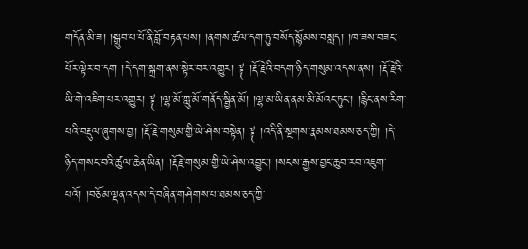གདོན་མི་ཟ། །སྒྲུབ་པ་པོ་ནི་བློ་བརྟན་པས། །ནགས་ཚལ་དག་ཏུ་བསོད་སྙོམས་བསླད། །ཁ་ཟས་བཟང་པོར་ལྟེར་བ་དག །དེ་དག་སྐྲག་ནས་སྟེར་བར་འགྱུར། ༈ །རྡོ་རྗེའི་བདག་ཉིད་གསུམ་འདས་ནས། །རྡོ་རྗེའི་ཡི་གེ་འཇིག་པར་འགྱུར། ༈ །ལྷ་མོ་ཀླུ་མོ་གནོད་སྦྱིན་མོ། །ལྷ་མ་ཡིན་ནམ་མི་མོའང་ཏུང་། །རྙིང་ནས་རིག་པའི་བརྡུལ་ཞུགས་བྱ། །རྡོ་རྗེ་གསུམ་གྱི་ཡེ་ཤེས་བསྟེན། ༈ །འདི་ནི་སྔགས་རྣམས་ཐམས་ཅད་ཀྱི། །དེ་ཉིད་གསང་བའི་ཚུལ་ཆེན་ཡིན། །རྡོརྗེ་གསུམ་གྱི་ཡེ་ཤེས་འབྱུང་། །སངས་རྒྱས་བྱང་ཆུབ་རབ་འཇུག་པའོ། །བཅོམ་ལྡན་འདས་དེ་བཞིན་གཤེགས་པ་ཐམས་ཅད་ཀྱི་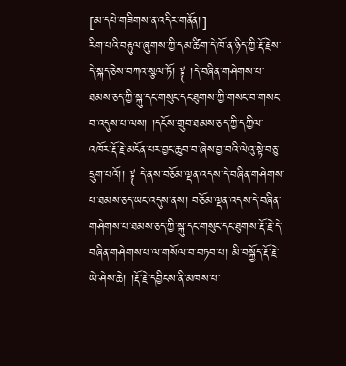[མ་དཔེ་གཟིགས་ན་འདིར་གནོན།]
རིག་པའི་བརྟུལ་ཞུགས་ཀྱི་དམ་ཚིག་དེ་ཁོ་ན་ཉིད་ཀྱི་རྡོ་རྗེས་དེ་སྐད་ཅེས་བཀའ་སྩལ་ཏོ། ༈ །དེ་བཞིན་གཤེགས་པ་ཐམས་ཅད་ཀྱི་སྐུ་དང་གསུང་དང་ཐུགས་ཀྱི་གསང་བ་གསང་བ་འདུས་པ་ལས། །དངོས་གྲུབ་ཐམས་ཅད་ཀྱི་དཀྱིལ་འཁོར་རྡོ་རྗེ་མངོན་པར་བྱང་ཆུབ་བ་ཞེས་བྱ་བའི་ལེའུ་སྟེ་བཅུ་དྲུག་པའོ།། ༈ དེ་ནས་བཅོམ་ལྡན་འདས་དེ་བཞིན་གཤེགས་པ་ཐམས་ཅད་ཡང་འདུས་ནས། བཅོམ་ལྡན་འདས་དེ་བཞིན་གཤེགས་པ་ཐམས་ཅད་ཀྱི་སྐུ་དང་གསུང་དང་ཐུགས་རྡོ་རྗེ་དེ་བཞིན་གཤེགས་པ་ལ་གསོལ་བ་བཏབ་པ། མི་བསྐྱོད་རྡོ་རྗེ་ཡེ་ཤེས་ཆེ། །རྡོ་རྗེ་དབྱིངས་ནི་མཁས་པ་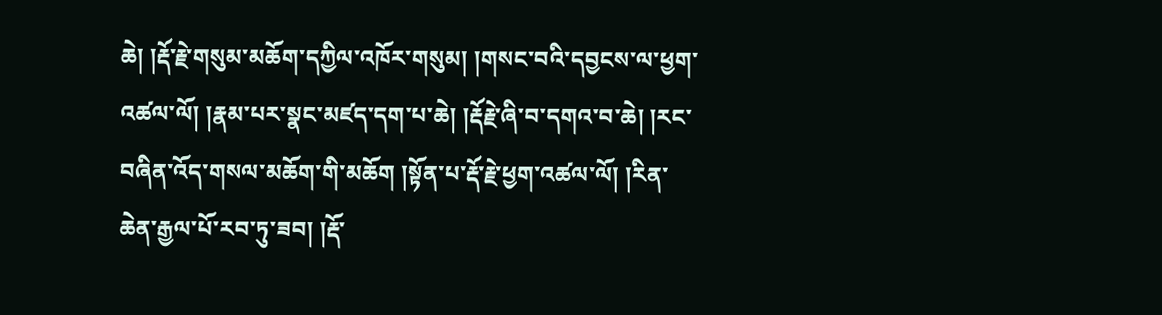ཆེ། །རྡོ་རྗེ་གསུམ་མཆོག་དཀྱིལ་འཁོར་གསུམ། །གསང་བའི་དབྱངས་ལ་ཕྱག་འཚལ་ལོ། །རྣམ་པར་སྣང་མཛད་དག་པ་ཆེ། །རྡོརྗེ་ཞི་བ་དགའ་བ་ཆེ། །རང་བཞིན་འོད་གསལ་མཆོག་གི་མཆོག །སྟོན་པ་རྡོ་རྗེ་ཕྱག་འཚལ་ལོ། །རིན་ཆེན་རྒྱལ་པོ་རབ་ཏུ་ཟབ། །རྡོ་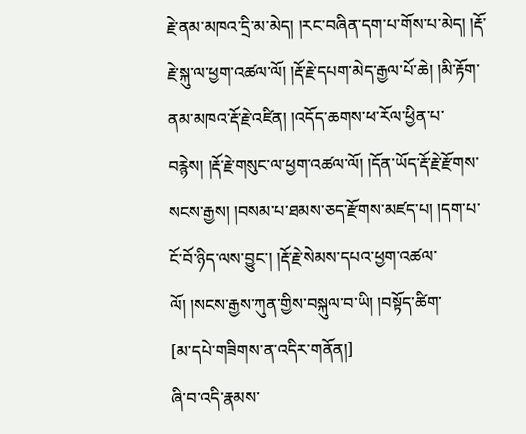རྗེ་ནམ་མཁའ་དྲི་མ་མེད། །རང་བཞིན་དག་པ་གོས་པ་མེད། །རྡོ་རྗེ་སྐུ་ལ་ཕྱག་འཚལ་ལོ། །རྡོ་རྗེ་དཔག་མེད་རྒྱལ་པོ་ཆེ། །མི་རྟོག་ནམ་མཁའ་རྡོ་རྗེ་འཛིན། །འདོད་ཆགས་ཕ་རོལ་ཕྱིན་པ་བརྙེས། །རྡོ་རྗེ་གསུང་ལ་ཕྱག་འཚལ་ལོ། །དོན་ཡོད་རྡོ་རྗེ་རྫོགས་སངས་རྒྱས། །བསམ་པ་ཐམས་ཅད་རྫོགས་མཛད་པ། །དག་པ་ངོ་བོ་ཉིད་ལས་བྱུང་། །རྡོ་རྗེ་སེམས་དཔའ་ཕྱག་འཚལ་ལོ། །སངས་རྒྱས་ཀུན་གྱིས་བསྐུལ་བ་ཡི། །བསྟོད་ཚིག་
[མ་དཔེ་གཟིགས་ན་འདིར་གནོན།]
ཞི་བ་འདི་རྣམས་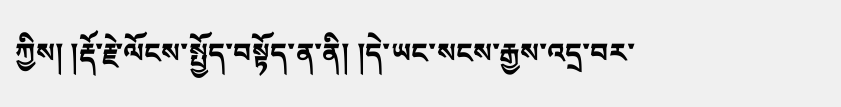ཀྱིས། །རྡོ་རྗེ་ལོངས་སྤྱོད་བསྟོད་ན་ནི། །དེ་ཡང་སངས་རྒྱས་འདྲ་བར་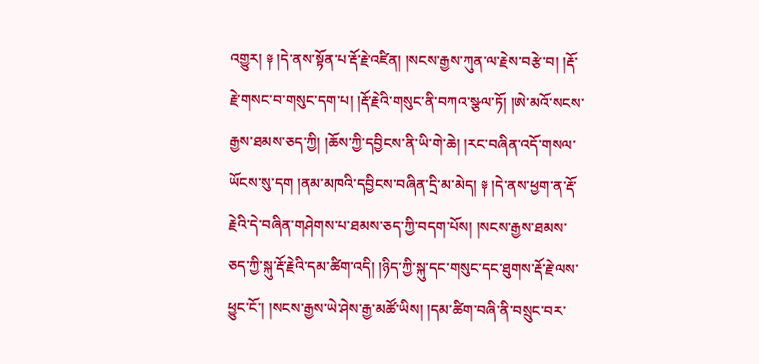འགྱུར། ༈ །དེ་ནས་སྟོན་པ་རྡོ་རྗེ་འཛིན། །སངས་རྒྱས་ཀུན་ལ་རྗེས་བརྩེ་བ། །རྡོ་རྗེ་གསང་བ་གསུང་དག་པ། །རྡོ་རྗེའི་གསུང་ནི་བཀའ་སྩལ་ཏོ། །ཨེ་མའོ་སངས་རྒྱས་ཐམས་ཅད་ཀྱི། །ཆོས་ཀྱི་དབྱིངས་ནི་ཡི་གེ་ཆེ། །རང་བཞིན་འདོ་གསལ་ཡོངས་སུ་དག །ནམ་མཁའི་དབྱིངས་བཞིན་དྲི་མ་མེད། ༈ །དེ་ནས་ཕྱག་ན་རྡོ་རྗེའི་དེ་བཞིན་གཤེགས་པ་ཐམས་ཅད་ཀྱི་བདག་པོས། །སངས་རྒྱས་ཐམས་ཅད་ཀྱི་སྐུ་རྡོ་རྗེའི་དམ་ཚིག་འདི། །ཉིད་ཀྱི་སྐུ་དང་གསུང་དང་ཐུགས་རྡོ་རྗེ་ལས་ཕྱུང་ངོ་། །སངས་རྒྱས་ཡེ་ཤེས་རྒྱ་མཚོ་ཡིས། །དམ་ཚིག་བཞི་ནི་བསྲུང་བར་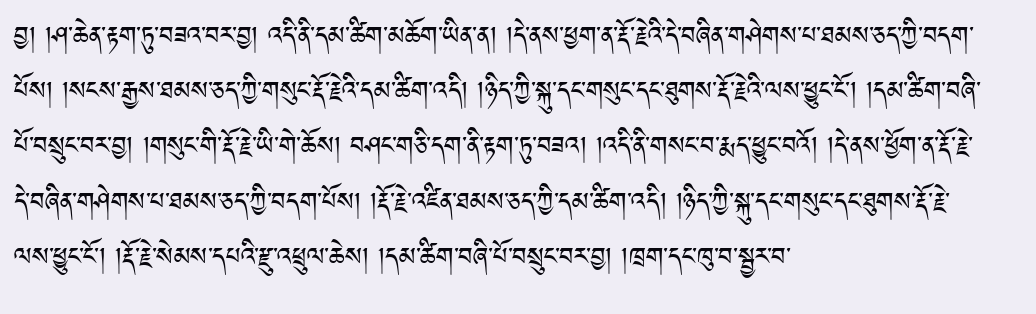བྱ། །ཤ་ཆེན་རྟག་ཏུ་བཟའ་བར་བྱ། འདི་ནི་དམ་ཚིག་མཆོག་ཡིན་ན། །དེ་ནས་ཕྱག་ན་རྡོ་རྗེའི་དེ་བཞིན་གཤེགས་པ་ཐམས་ཅད་ཀྱི་བདག་པོས། །སངས་རྒྱས་ཐམས་ཅད་ཀྱི་གསུང་རྡོ་རྗེའི་དམ་ཚིག་འདི། །ཉིད་ཀྱི་སྐུ་དང་གསུང་དང་ཐུགས་རྡོ་རྗེའི་ལས་ཕྱུང་ངོ་། །དམ་ཚིག་བཞི་པོ་བསྲུང་བར་བྱ། །གསུང་གི་རྡོ་རྗེ་ཡི་གེ་ཆོས། བཤང་གཅི་དག་ནི་རྟག་ཏུ་བཟའ། །འདི་ནི་གསང་བ་རྨད་ཕྱུང་བའོ། །དེ་ནས་ཕྱོག་ན་རྡོ་རྗེ་དེ་བཞིན་གཤེགས་པ་ཐམས་ཅད་ཀྱི་བདག་པོས། །རྡོ་རྗེ་འཛིན་ཐམས་ཅད་ཀྱི་དམ་ཚིག་འདི། །ཉིད་ཀྱི་སྐུ་དང་གསུང་དང་ཐུགས་རྡོ་རྗེ་ལས་ཕྱུང་ངོ་། །རྡོ་རྗེ་སེམས་དཔའི་རྫུ་འཕྲུལ་ཆེས། །དམ་ཚིག་བཞི་པོ་བསྲུང་བར་བྱ། །ཁྲག་དང་ཁུ་བ་སྦྱར་བ་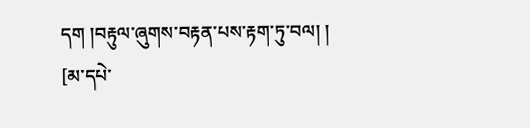དག །བརྟུལ་ཞུགས་བརྟན་པས་རྟག་ཏུ་བལ། །
[མ་དཔེ་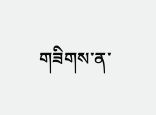གཟིགས་ན་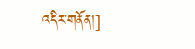འདིར་གནོན།]